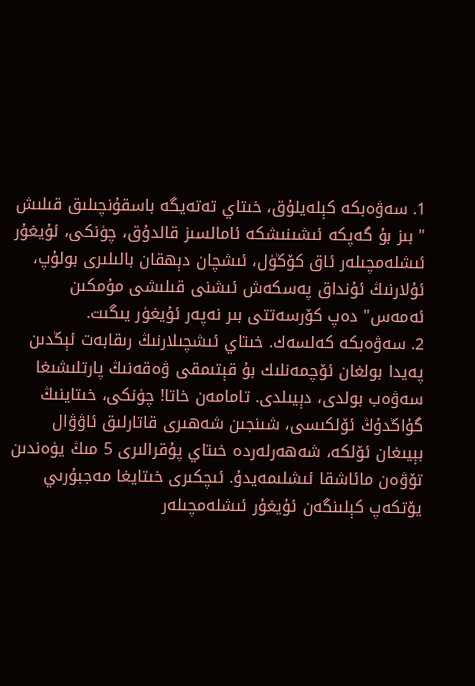1. سەۋەبكە كېلەيلۇق، خىتاي تەتەيگە باسقۇنچىلىق قىلىش " بىز بۇ گەپكە ئىشىنىشكە ئامالسىز قالدۇق، چۈنكى، ئۇيغۇر ئىشلەمچىلەر ئاق كۆڭۈل، ئىشچان دېھقان بالىلىرى بولۇپ، ئۇلارنىڭ ئۇنداق پەسكەش ئىشنى قىلىشى مۇمكىن ئەمەس" دەپ كۆرسەتتى بىر نەپەر ئۇيغۈر يىگىت.
2. سەۋەبكە كەلسەك. خىتاي ئىشچىلارنىڭ رىقابەت ئېڭدىن پەيدا بولغان ئۆچمەنلىك بۇ قېتىمقى ۋەقەنىڭ پارتلىشىغا سەۋەب بولدى، دېيىلدى. تامامەن خاتا! چۈنكى، خىتاينىڭ گۇاڭدۇڭ ئۆلكىسى، شىنجىن شەھىرى قاتارلىق ئاۋۋال بېيىغان ئۆلكە، شەھەرلەردە خىتاي پۇقرالىرى 5 مىڭ يۈەندىن تۆۋەن مائاشقا ئىشلىمەيدۇ. ئىچكىرى خىتايغا مەجبۇرىي يۆتكەپ كېلىنگەن ئۇيغۇر ئىشلەمچىلەر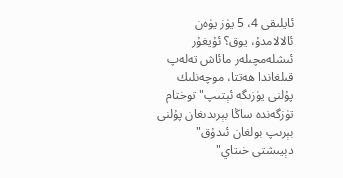ئايلىقى 4، 5 يۈز يۈەن ئالالامدۇ، يوق؟ ئۇيغۇر ئىشلەمچىلەر مائاش تەلەپ قىلغاندا ھەتتا، موچەنلىك پۇلنى يۈزىگە ئېتىپ" توختام تۈزگەندە ساڭا بېرىدىغان پۇلنى بېرىپ بولغان ئىدۇق" دېيىشتى خىتاي"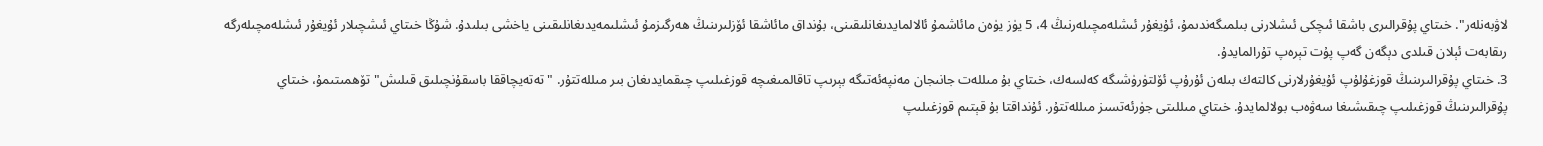لاۋبەنلەر". خىتاي پۇقرالىرى باشقا ئىچكى ئىشلارنى بىلمىگەندىمۇ، ئۇيغۇر ئىشلەمچىلەرنىڭ 4، 5 يۈز يۈەن مائاشمۇ ئالالمايدىغانلىقىنى، بۇنداق مائاشقا ئۆزلىرىنىڭ ھەرگىزمۇ ئىشلىمەيدىغانلىقىنى ياخشى بىلىدۇ. شۇڭا خىتاي ئىشچىلار ئۇيغۇر ئىشلەمچىلەرگە رىقابەت ئېلان قىلدى دېگەن گەپ پۇت تېرەپ تۇرالمايدۇ.
3. خىتاي پۇقرالىرىنىڭ قوزغۇلۇپ ئۇيغۇرلارنى كالتەك بىلەن ئۇرۇپ ئۆلتۈرۈشىگە كەلسەك، خىتاي بۇ مىللەت جانىجان مەنپەئەتىگە بېرىپ تاقالمىغىچە قوزغىلىپ چىقمايدىغان بىر مىللەتتۇر. "تەتەيچاققا باسقۇنچىلىق قىلىش" تۆھمىتىمۇ، خىتاي پۇقرالىرىنىڭ قوزغىلىپ چىقىشىغا سەۋەب بولالمايدۇ. خىتاي مىللىتى جۈرئەتسىز مىللەتتۇر. ئۇنداقتا بۇ قېتىم قوزغىلىپ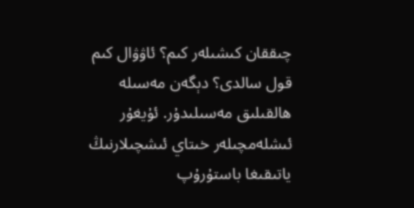چىققان كىشىلەر كىم؟ ئاۋۋال كىم قول سالدى؟ دېگەن مەسىلە ھالقىلىق مەسىلىدۇر. ئۇيغۇر ئىشلەمچىلەر خىتاي ئىشچىلارنىڭ ياتىقىغا باستۇرۇپ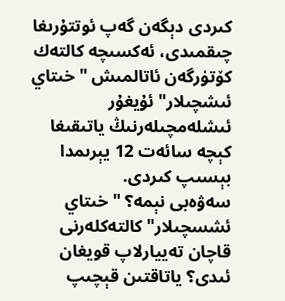كىردى دېگەن گەپ ئوتتۇرىغا چىقمىدى، ئەكسىچە كالتەك كۆتۈرگەن ئاتالمىش "خىتاي ئىشچىلار" ئۇيغۇر ئىشلەمچىلەرنىڭ ياتىقىغا كېچە سائەت 12 يېرىمدا بېسىپ كىردى.
سەۋەبى نېمە؟ "خىتاي ئشسچىلار" كالتەكلەرنى قاچان تەييارلاپ قويغان ئىدى؟ ياتاقتىن قېچىپ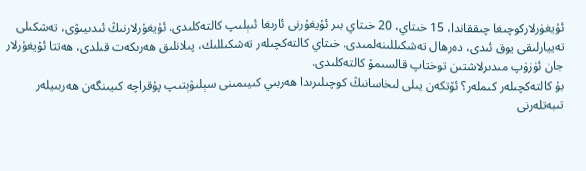ئۇيغۈرلاركوچىغا چىققاندا، 15 خىتاي، 20 خىتاي بىر ئۇيغۇرنى ئارىغا ئىېلىپ كالتەكلىدى. ئۇيغۇرلارنىڭ ئىدىيىۋى، تەشكىلى تەييارلىقى يوق ئىدى، دەرھال تەشكىللىنەلمىدى. خىتاي كالتەكچىلەر تەشكىللىك، پىلانلىق ھەرىكەت قىلدى، ھەتتا ئۇيغۇرلار جان ئۈزۈپ مىدىرلاشتىن توختاپ قالسىمۇ كالتەكلىدى.
بۇ كالتەكچىلەر كىملەر؟ ئۆتكەن يىلى لىخاسانىڭ كوچىلىرىدا ھەربىي كىيىمىنى سېلىۋېتىپ پۇقراچە كىيىنگەن ھەربىيلەر تىبەتلەرنى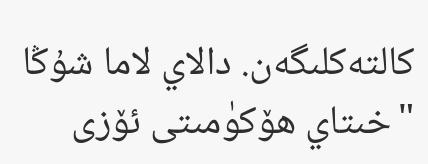كالتەكلىگەن. دالاي لاما شۇڭا "خىتاي ھۆكۈمىتى ئۆزى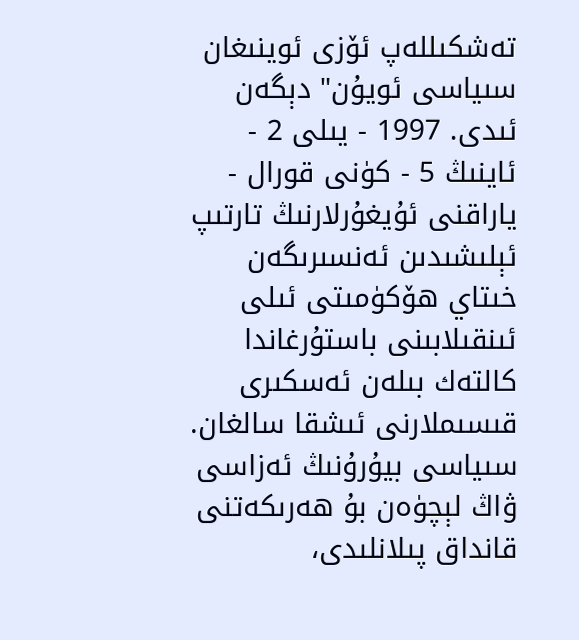تەشكىللەپ ئۆزى ئوينىغان سىياسى ئويۇن" دېگەن ئىدى. 1997 - يىلى 2 - ئاينىڭ 5 - كۈنى قورال - ياراقنى ئۇيغۇرلارنىڭ تارتىپ ئېلىشىدىن ئەنسىرىگەن خىتاي ھۆكۈمىتى ئىلى ئىنقىلابىنى باستۇرغاندا كالتەك بىلەن ئەسكىرى قىسىملارنى ئىشقا سالغان.
سىياسى بيۇرۇنىڭ ئەزاسى ۋاڭ لېچۈەن بۇ ھەرىكەتنى قانداق پىلانلىدى،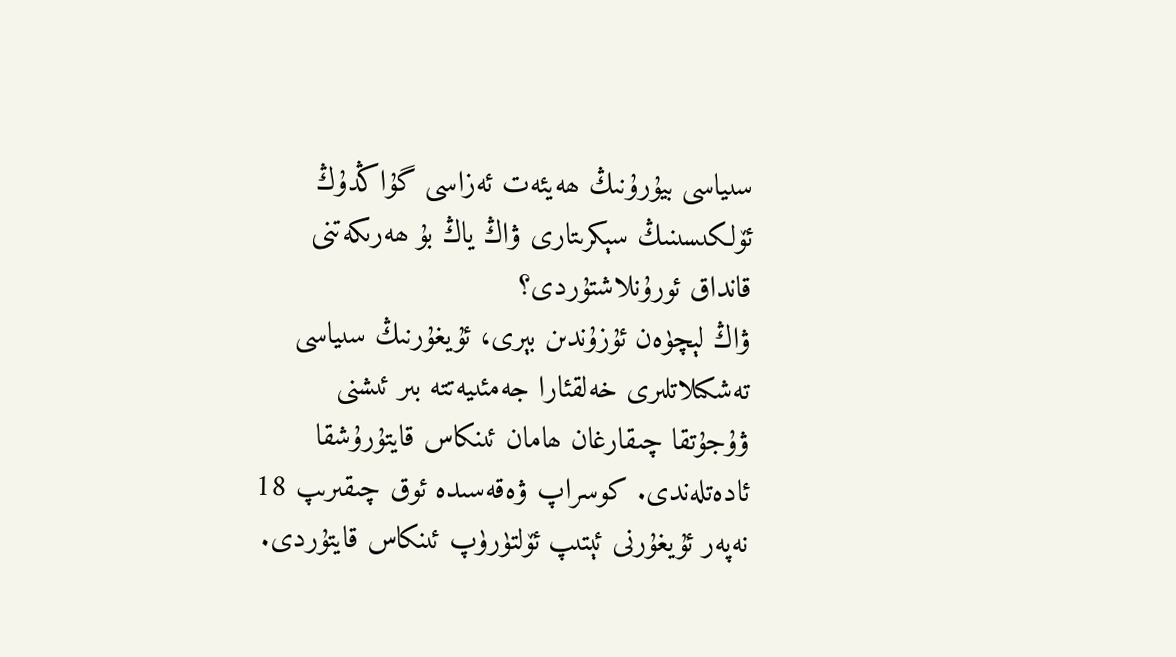سىياسى بيۇرۇنىڭ ھەيئەت ئەزاسى گۇاڭدۇڭ ئۆلكىسىنىڭ سېكرىتارى ۋاڭ ياڭ بۇ ھەرىكەتنى قانداق ئورۇنلاشتۇردى؟
ۋاڭ لېچۈەن ئۇزۇندىن بېرى، ئۇيغۇرنىڭ سىياسى تەشكىلاتلىرى خەلقئارا جەمئىيەتتە بىر ئىشنى ۋۇجۇتقا چىقارغان ھامان ئىنكاس قايتۇرۇشقا ئادەتلەندى. كوسراپ ۋەقەسىدە ئوق چىقىرىپ 18 نەپەر ئۇيغۇرنى ئېتىپ ئۆلتۈرۈپ ئىنكاس قايتۇردى.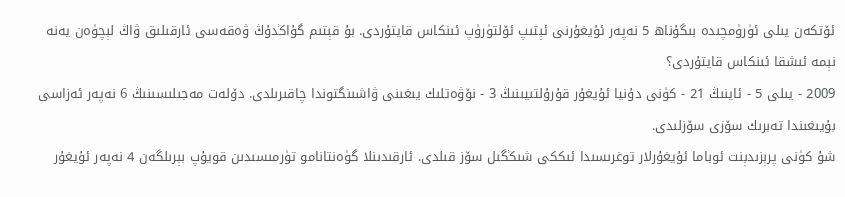ئۆتكەن يىلى ئۈرۈمچىدە بىگۇناھ 5 نەپەر ئۇيغۇرنى ئېتىپ ئۆلتۈرۈپ ئىنكاس قايتۇردى. بۇ قېتىم گۇاڭدۇڭ ۋەقەسى ئارقىلىق ۋاڭ لېچۈەن يەنە نېمە ئىشقا ئىنكاس قايتۇردى؟
2009 - يىلى 5 - ئاينىڭ 21 - كۈنى دۇنيا ئۇيغۇر قۇرۇلتىيىنىڭ 3 - نۆۋەتلىك يىغىنى ۋاشىنگتوندا چاقىرىلدى. دۆلەت مەجىلىسىنىڭ 6 نەپەر ئەزاسى بۇيىغىندا تەبرىك سۆزى سۆزلىدى.
شۇ كۈنى پرېزىدېنت ئوباما ئۇيغۇرلار توغرىسىدا ئىككى شىڭگىل سۆز قىلدى. ئارقىدىنلا گۈەنتانامو تۈرمىسىدىن قويۇپ بېرىلگەن 4 نەپەر ئۇيغۇر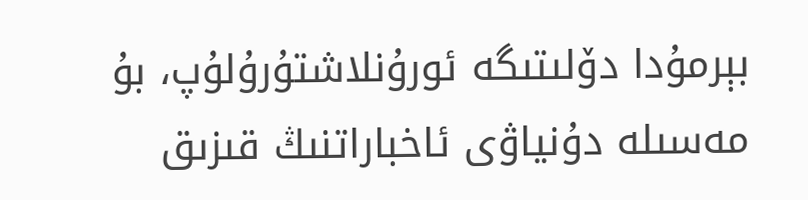بېرمۇدا دۆلىتىگە ئورۇنلاشتۇرۇلۇپ، بۇ مەسىلە دۇنياۋى ئاخباراتنىڭ قىزىق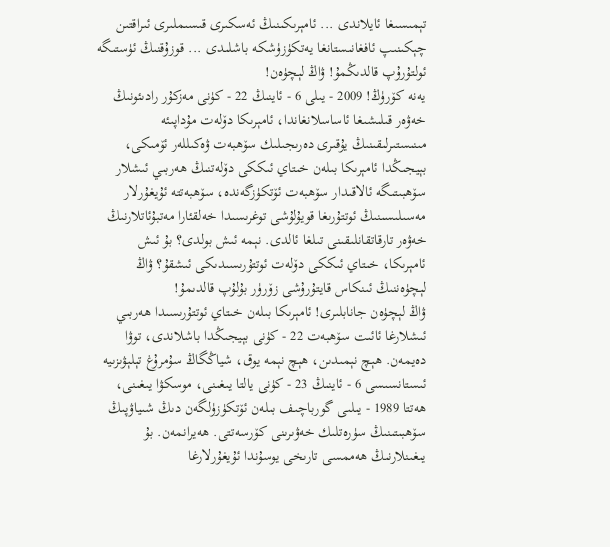تېمىسىغا ئايلاندى ... ئامېرىكىنىڭ ئەسكىرى قىسىملىرى ئىراقتىن چېكىنىپ ئافغانىستانغا يەتكۈزۈشكە باشلىدى ... قوزۇقنىڭ ئۈستىگە ئولتۇرۇپ قالدىڭمۇ! ۋاڭ لېچۈەن!
يەنە كۆرۈڭ! 2009 - يىلى 6 - ئاينىڭ 22 - كۈنى مەزكۇر رادىئونىڭ خەۋەر قىلىشىغا ئاساسلانغاندا، ئامېرىكا دۆلەت مۇداپىئە مىنىستىرلىقىنىڭ يۇقىرى دەرىجىلىك سۆھبەت ۋەكىللەر ئۆمىكى، بېيجىڭدا ئامېرىكا بىلەن خىتاي ئىككى دۆلەتنىڭ ھەربىي ئىشلار سۆھبىتىگە ئالاقىدار سۆھبەت ئۆتكۈزگەندە، سۆھبەتتە ئۇيغۇرلار مەسىلىسىنىڭ ئوتتۇرىغا قويۇلۇشى توغرىسىدا خەلقئارا مەتبۇئاتلارنىڭ خەۋەر تارقاتقانلىقىنى تىلغا ئالدى. نېمە ئىش بولدى؟ بۇ ئىش ئامېرىكا، خىتاي ئىككى دۆلەت ئوتتۇرىسىدىكى ئىشقۇ؟ ۋاڭ لېچۈەننىڭ ئىنكاس قايتۇرۇشى زۆرۈر بۇلۇپ قالدىمۇ!
ۋاڭ لېچۈەن جانابلىرى! ئامېرىكا بىلەن خىتاي ئوتتۇرىسىدا ھەربىي ئىشلارغا ئائىت سۆھبەت 22 - كۈنى بېيجىڭدا باشلاندى، توۋا دەيمەن. ھېچ نېمىدىن، ھېچ نېمە يوق، شياڭگاڭ سۇمرۇغ تېلېۋىزىيە ئىستانسىسى 6 - ئاينىڭ 23 - كۈنى يالتا يىغىنى، موسكۋا يىغىنى، ھەتتا 1989 - يىلىى گورباچىف بىلەن ئۆتكۈزۈلگەن دىڭ شىياۋپىڭ سۆھبىتىنىڭ سۈرەتلىك خەۋىرىنى كۆرسەتتى. ھەيرانمەن. بۇ يىغىنلارنىڭ ھەممسى تارىخى يوسۇندا ئۇيغۇرلارغا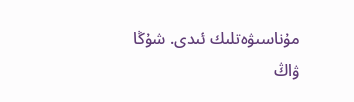مۇناسىۋەتلىك ئىدى. شۇڭا ۋاڭ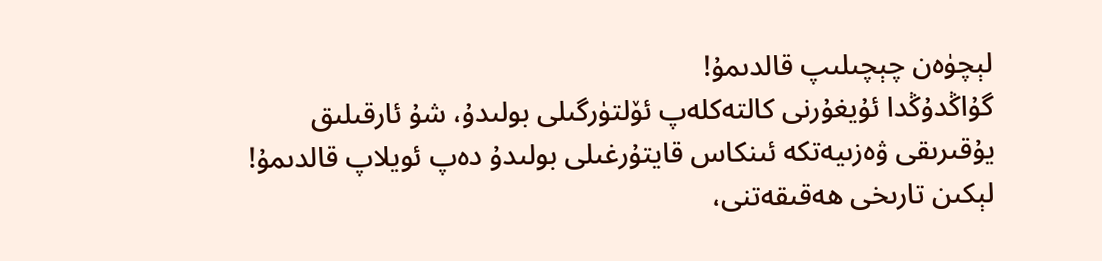لېچۈەن چېچىلىپ قالدىمۇ!
گۇاڭدۇڭدا ئۇيغۇرنى كالتەكلەپ ئۆلتۈرگىلى بولىدۇ، شۇ ئارقىلىق يۇقىرىقى ۋەزىيەتكە ئىنكاس قايتۇرغىلى بولىدۇ دەپ ئويلاپ قالدىمۇ! لېكىن تارىخى ھەقىقەتنى،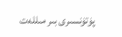پۈتۈنسىرى بىر مىللەت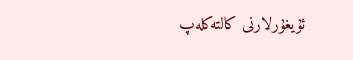ئۇيغۇرلارنى كالتەكلەپ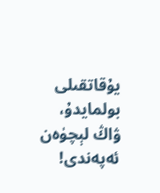يۇقاتقىلى بولمايدۇ، ۋاڭ لېچۈەن ئەپەندى!